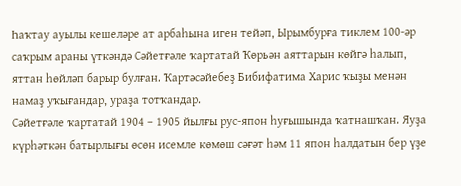Һаҡтау ауылы кешеләре ат арбаһына иген тейәп, Ырымбурға тиклем 100-әр саҡрым араны үткәндә Сәйетғәле ҡартатай Ҡөрьән аяттарын көйгә һалып, яттан һөйләп барыр булған. Ҡартәсәйебеҙ Бибифатима Харис ҡыҙы менән намаҙ уҡығандар, ураҙа тотҡандар.
Сәйетғәле ҡартатай 1904 – 1905 йылғы рус-япон һуғышында ҡатнашҡан. Яуҙа күрһәткән батырлығы өсөн исемле көмөш сәғәт һәм 11 япон һалдатын бер үҙе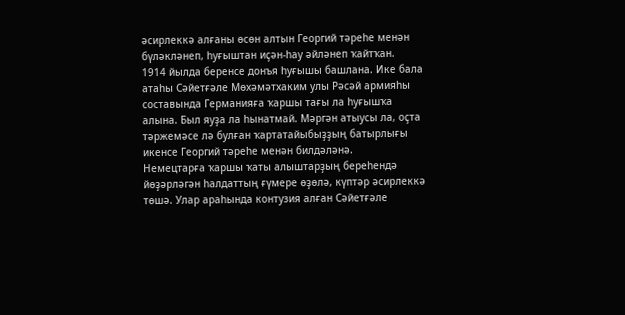әсирлеккә алғаны өсөн алтын Георгий тәреһе менән бүләкләнеп, һуғыштан иҫән-һау әйләнеп ҡайтҡан.
1914 йылда беренсе донъя һуғышы башлана. Ике бала атаһы Сәйетғәле Мөхәмәтхаким улы Рәсәй армияһы составында Германияға ҡаршы тағы ла һуғышҡа алына. Был яуҙа ла һынатмай. Мәргән атыусы ла, оҫта тәржемәсе лә булған ҡартатайыбыҙҙың батырлығы икенсе Георгий тәреһе менән билдәләнә.
Немецтарға ҡаршы ҡаты алыштарҙың береһендә йөҙәрләгән һалдаттың ғүмере өҙөлә, күптәр әсирлеккә төшә. Улар араһында контузия алған Сәйетғәле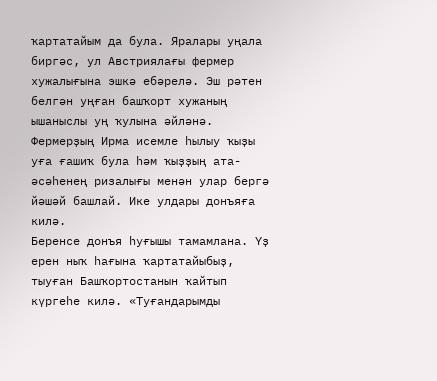ҡартатайым да була. Яралары уңала биргәс, ул Австриялағы фермер хужалығына эшкә ебәрелә. Эш рәтен белгән уңған башҡорт хужаның ышаныслы уң ҡулына әйләнә. Фермерҙың Ирма исемле һылыу ҡыҙы уға ғашиҡ була һәм ҡыҙҙың ата-әсәһенең ризалығы менән улар бергә йәшәй башлай. Ике улдары донъяға килә.
Беренсе донъя һуғышы тамамлана. Үҙ ерен ныҡ һағына ҡартатайыбыҙ, тыуған Башҡортостанын ҡайтып күргеһе килә. «Туғандарымды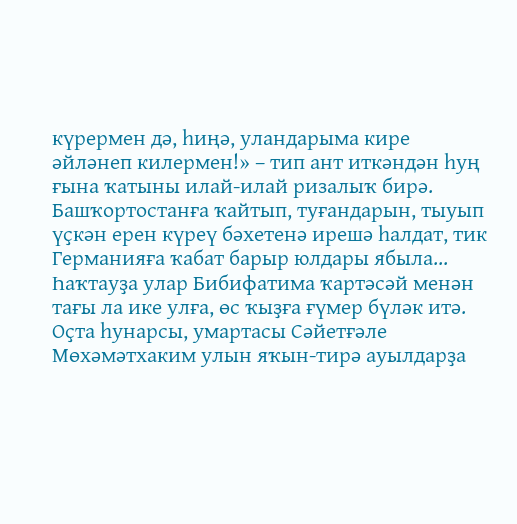күрермен дә, һиңә, уландарыма кире әйләнеп килермен!» – тип ант иткәндән һуң ғына ҡатыны илай-илай ризалыҡ бирә. Башҡортостанға ҡайтып, туғандарын, тыуып үҫкән ерен күреү бәхетенә ирешә һалдат, тик Германияға ҡабат барыр юлдары ябыла...
Һаҡтауҙа улар Бибифатима ҡартәсәй менән тағы ла ике улға, өс ҡыҙға ғүмер бүләк итә. Оҫта һунарсы, умартасы Сәйетғәле Мөхәмәтхаким улын яҡын-тирә ауылдарҙа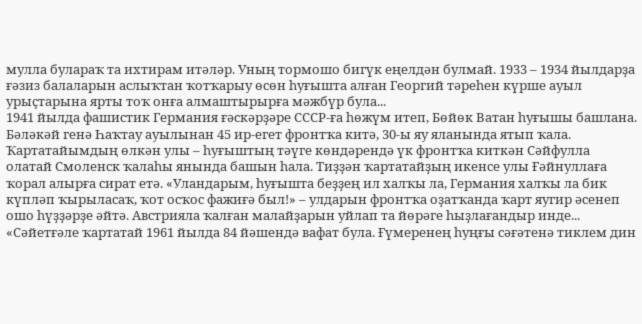мулла булараҡ та ихтирам итәләр. Уның тормошо бигүк еңелдән булмай. 1933 – 1934 йылдарҙа ғәзиз балаларын аслыҡтан ҡотҡарыу өсөн һуғышта алған Георгий тәреһен күрше ауыл урыҫтарына ярты тоҡ онға алмаштырырға мәжбүр була...
1941 йылда фашистик Германия ғәскәрҙәре СССР-ға һөжүм итеп, Бөйөк Ватан һуғышы башлана. Бәләкәй генә Һаҡтау ауылынан 45 ир-егет фронтҡа китә, 30-ы яу яланында ятып ҡала. Ҡартатайымдың өлкән улы – һуғыштың тәүге көндәрендә үк фронтҡа киткән Сәйфулла олатай Смоленск ҡалаһы янында башын һала. Тиҙҙән ҡартатайҙың икенсе улы Ғәйнуллаға ҡорал алырға сират етә. «Уландарым, һуғышта беҙҙең ил халҡы ла, Германия халҡы ла бик күпләп ҡырыласаҡ, ҡот осҡос фажиғә был!» – улдарын фронтҡа оҙатҡанда ҡарт яугир әсенеп ошо һүҙҙәрҙе әйтә. Австрияла ҡалған малайҙарын уйлап та йөрәге һыҙлағандыр инде... «Сәйетғәле ҡартатай 1961 йылда 84 йәшендә вафат була. Ғүмеренең һуңғы сәғәтенә тиклем дин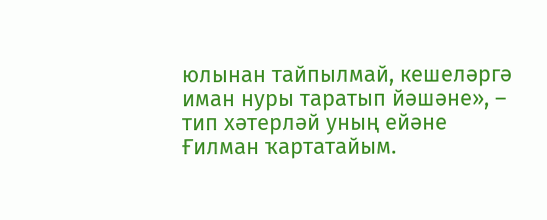юлынан тайпылмай, кешеләргә иман нуры таратып йәшәне», – тип хәтерләй уның ейәне Ғилман ҡартатайым.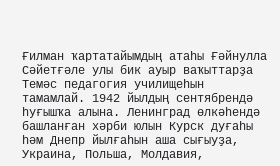Ғилман ҡартатайымдың атаһы Ғәйнулла Сәйетғәле улы бик ауыр ваҡыттарҙа Темәс педагогия училищеһын тамамлай. 1942 йылдың сентябрендә һуғышҡа алына. Ленинград өлкәһендә башланған хәрби юлын Курск дуғаһы һәм Днепр йылғаһын аша сығыуҙа, Украина, Польша, Молдавия,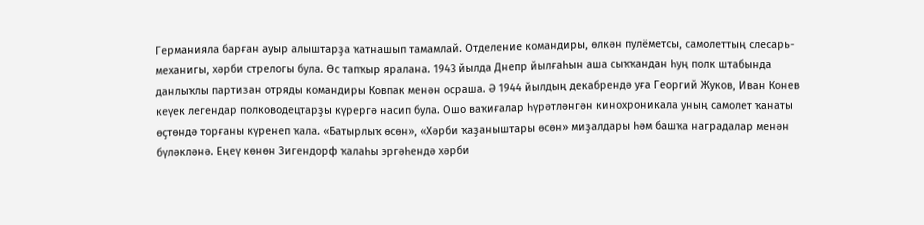Германияла барған ауыр алыштарҙа ҡатнашып тамамлай. Отделение командиры, өлкән пулёметсы, самолеттың слесарь-механигы, хәрби стрелогы була. Өс тапҡыр яралана. 1943 йылда Днепр йылғаһын аша сыҡҡандан һуң полк штабында данлыҡлы партизан отряды командиры Ковпак менән осраша. Ә 1944 йылдың декабрендә уға Георгий Жуков, Иван Конев кеүек легендар полководецтарҙы күрергә насип була. Ошо ваҡиғалар һүрәтләнгән кинохроникала уның самолет ҡанаты өҫтөндә торғаны күренеп ҡала. «Батырлыҡ өсөн», «Хәрби ҡаҙаныштары өсөн» миҙалдары һәм башҡа наградалар менән бүләкләнә. Еңеү көнөн Зигендорф ҡалаһы эргәһендә хәрби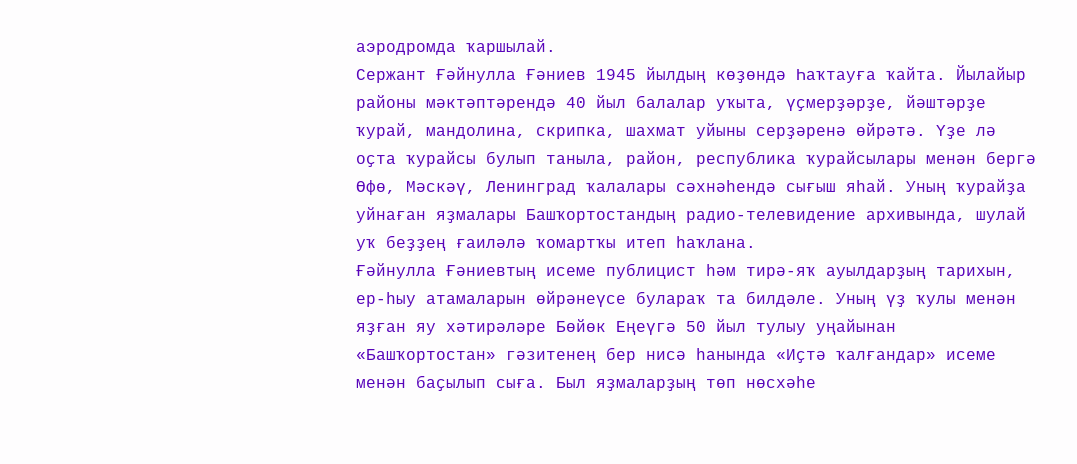аэродромда ҡаршылай.
Сержант Ғәйнулла Ғәниев 1945 йылдың көҙөндә Һаҡтауға ҡайта. Йылайыр районы мәктәптәрендә 40 йыл балалар уҡыта, үҫмерҙәрҙе, йәштәрҙе ҡурай, мандолина, скрипка, шахмат уйыны серҙәренә өйрәтә. Үҙе лә оҫта ҡурайсы булып таныла, район, республика ҡурайсылары менән бергә Өфө, Мәскәү, Ленинград ҡалалары сәхнәһендә сығыш яһай. Уның ҡурайҙа уйнаған яҙмалары Башҡортостандың радио-телевидение архивында, шулай уҡ беҙҙең ғаиләлә ҡомартҡы итеп һаҡлана.
Ғәйнулла Ғәниевтың исеме публицист һәм тирә-яҡ ауылдарҙың тарихын, ер-һыу атамаларын өйрәнеүсе булараҡ та билдәле. Уның үҙ ҡулы менән яҙған яу хәтирәләре Бөйөк Еңеүгә 50 йыл тулыу уңайынан «Башҡортостан» гәзитенең бер нисә һанында «Иҫтә ҡалғандар» исеме менән баҫылып сыға. Был яҙмаларҙың төп нөсхәһе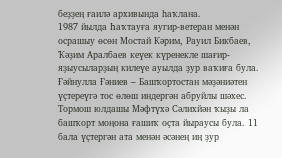беҙҙең ғаилә архивында һаҡлана.
1987 йылда Һаҡтауға яугир-ветеран менән осрашыу өсөн Мостай Кәрим, Рауил Бикбаев, Ҡәҙим Аралбаев кеүек күренекле шағир- яҙыусыларҙың килеүе ауылда ҙур ваҡиға була. Ғәйнулла Ғәниев – Башҡортостан мәҙәниәтен үҫтереүгә тос өлөш индергән абруйлы шәхес. Тормош юлдашы Мәфтүхә Сәлихйән ҡыҙы ла башҡорт моңона ғашиҡ оҫта йыраусы була. 11 бала үҫтергән ата менән әсәнең иң ҙур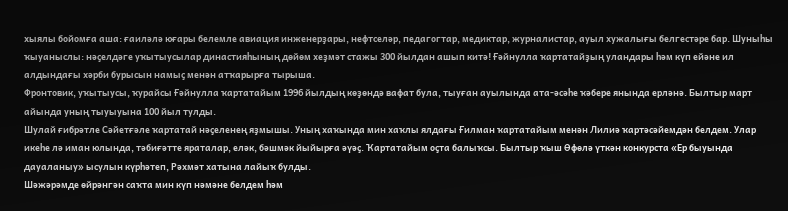хыялы бойомға аша: ғаиләлә юғары белемле авиация инженерҙары, нефтселәр, педагогтар, медиктар, журналистар, ауыл хужалығы белгестәре бар. Шуныһы ҡыуаныслы: нәҫелдәге уҡытыусылар династияһының дөйөм хеҙмәт стажы 300 йылдан ашып китә! Ғәйнулла ҡартатайҙың уландары һәм күп ейәне ил алдындағы хәрби бурысын намыҫ менән атҡарырға тырыша.
Фронтовик, уҡытыусы, ҡурайсы Ғәйнулла ҡартатайым 1996 йылдың көҙөндә вафат була, тыуған ауылында ата-әсәһе ҡәбере янында ерләнә. Былтыр март айында уның тыуыуына 100 йыл тулды.
Шулай ғибрәтле Сәйетғәле ҡартатай нәҫеленең яҙмышы. Уның хаҡында мин хаҡлы ялдағы Ғилман ҡартатайым менән Лилиә ҡартәсәйемдән белдем. Улар икеһе лә иман юлында, тәбиғәтте яраталар, еләк, бәшмәк йыйырға әүәҫ. Ҡартатайым оҫта балыҡсы. Былтыр ҡыш Өфөлә үткән конкурста «Ер быуында дауаланыу» ысулын күрһәтеп, Рәхмәт хатына лайыҡ булды.
Шәжәрәмде өйрәнгән саҡта мин күп нәмәне белдем һәм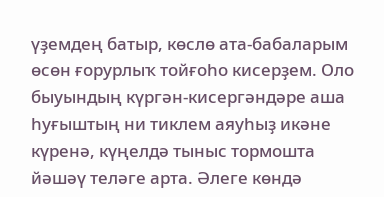үҙемдең батыр, көслө ата-бабаларым өсөн ғорурлыҡ тойғоһо кисерҙем. Оло быуындың күргән-кисергәндәре аша һуғыштың ни тиклем аяуһыҙ икәне күренә, күңелдә тыныс тормошта йәшәү теләге арта. Әлеге көндә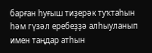барған һуғыш тиҙерәк туҡтаһын һәм гүзәл еребеҙҙә алһыуланып имен таңдар атһын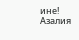ине!
Азалия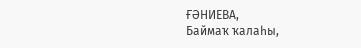ҒӘНИЕВА,
Баймаҡ ҡалаһы,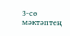3-сө мәктәптең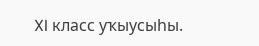XI класс уҡыусыһы.